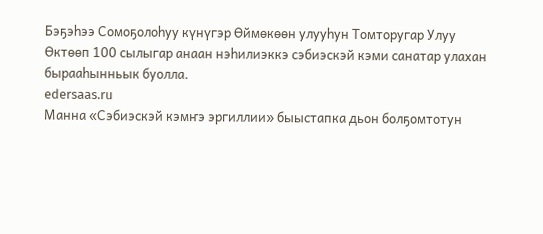Бэҕэһээ Сомоҕолоһуу күнүгэр Өймөкөөн улууһун Томторугар Улуу Өктөөп 100 сылыгар анаан нэһилиэккэ сэбиэскэй кэми санатар улахан бырааһынньык буолла.
edersaas.ru
Манна «Сэбиэскэй кэмҥэ эргиллии» быыстапка дьон болҕомтотун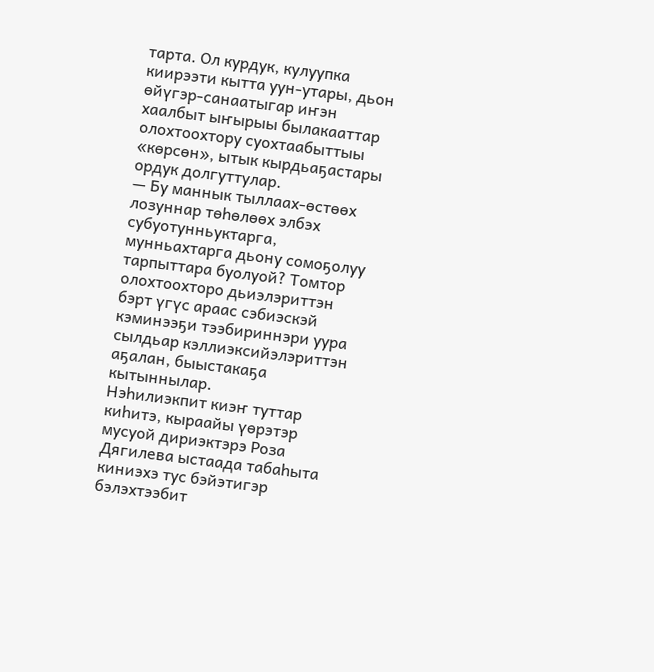тарта. Ол курдук, кулуупка киирээти кытта уун-утары, дьон өйүгэр-санаатыгар иҥэн хаалбыт ыҥырыы былакааттар олохтоохтору суохтаабыттыы «көрсөн», ытык кырдьаҕастары ордук долгуттулар.
— Бу маннык тыллаах-өстөөх лозуннар төһөлөөх элбэх субуотунньуктарга, мунньахтарга дьону сомоҕолуу тарпыттара буолуой? Томтор олохтоохторо дьиэлэриттэн бэрт үгүс араас сэбиэскэй кэминээҕи тээбириннэри уура сылдьар кэллиэксийэлэриттэн аҕалан, быыстакаҕа кытыннылар.
Нэһилиэкпит киэҥ туттар киһитэ, кыраайы үөрэтэр мусуой дириэктэрэ Роза Дягилева ыстаада табаһыта киниэхэ тус бэйэтигэр бэлэхтээбит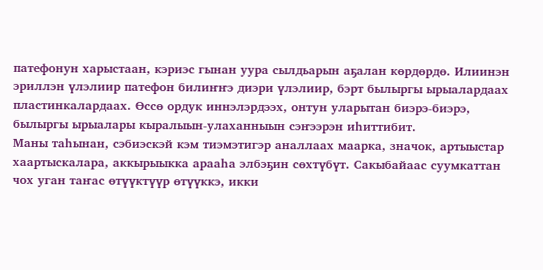патефонун харыстаан, кэриэс гынан уура сылдьарын аҕалан көрдөрдө. Илиинэн эриллэн үлэлиир патефон билиҥҥэ диэри үлэлиир, бэрт былыргы ырыалардаах пластинкалардаах. Өссө ордук иннэлэрдээх, онтун уларытан биэрэ-биэрэ, былыргы ырыалары кыралыын-улаханныын сэҥээрэн иһиттибит.
Маны таһынан, сэбиэскэй кэм тиэмэтигэр аналлаах маарка, значок, артыыстар хаартыскалара, аккырыыкка арааһа элбэҕин сөхтүбүт. Сакыбайаас суумкаттан чох уган таҥас өтүүктүүр өтүүккэ, икки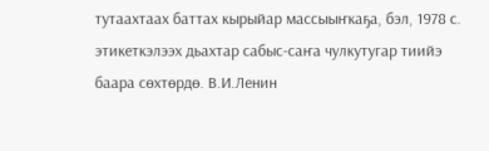тутаахтаах баттах кырыйар массыыҥкаҕа, бэл, 1978 с. этикеткэлээх дьахтар сабыс-саҥа чулкутугар тиийэ баара сөхтөрдө. В.И.Ленин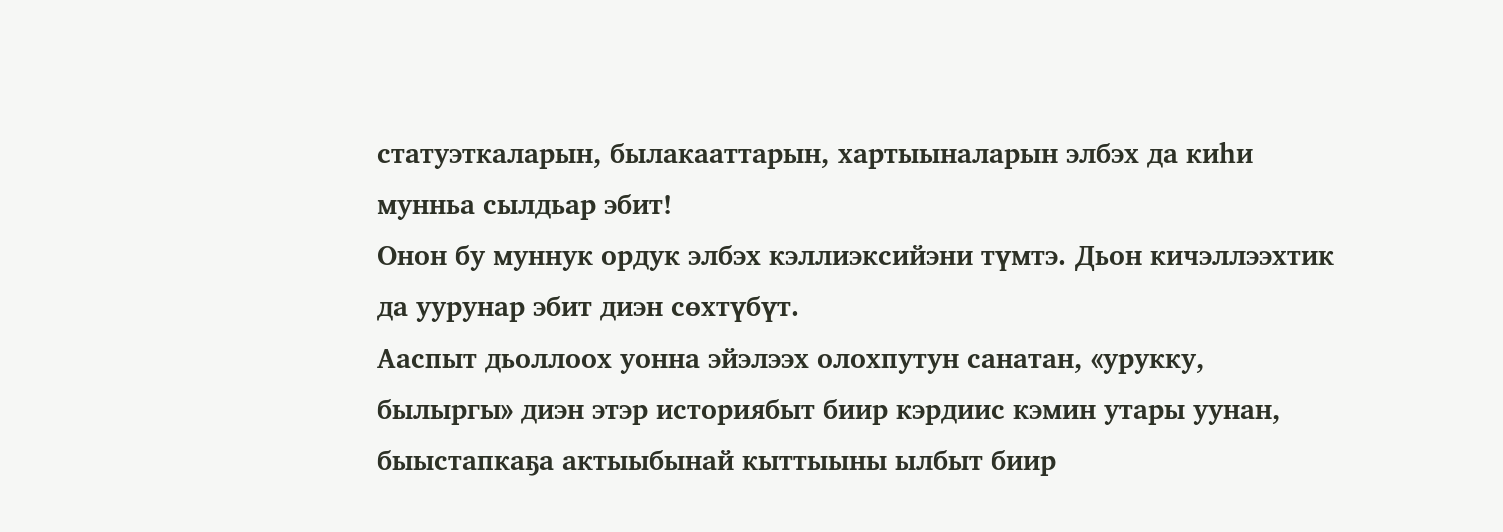статуэткаларын, былакааттарын, хартыыналарын элбэх да киһи мунньа сылдьар эбит!
Онон бу муннук ордук элбэх кэллиэксийэни түмтэ. Дьон кичэллээхтик да уурунар эбит диэн сөхтүбүт.
Ааспыт дьоллоох уонна эйэлээх олохпутун санатан, «урукку, былыргы» диэн этэр историябыт биир кэрдиис кэмин утары уунан, быыстапкаҕа актыыбынай кыттыыны ылбыт биир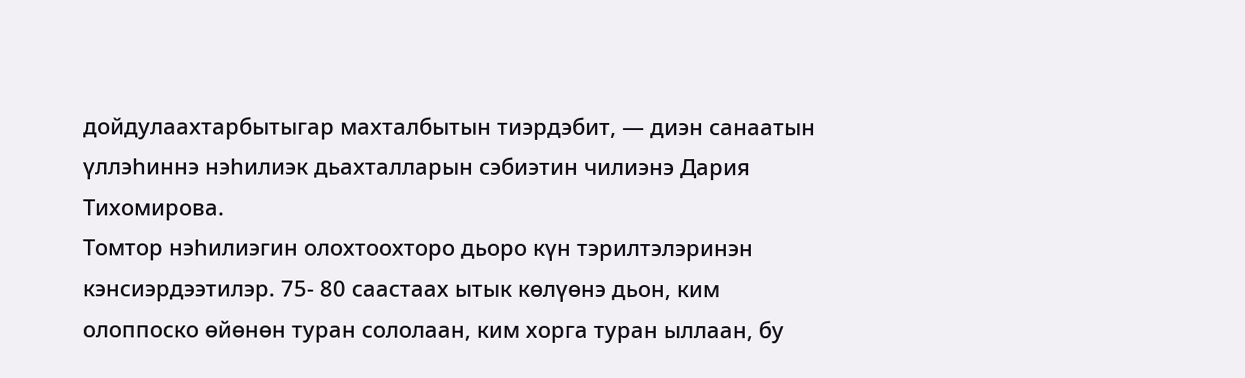дойдулаахтарбытыгар махталбытын тиэрдэбит, — диэн санаатын үллэһиннэ нэһилиэк дьахталларын сэбиэтин чилиэнэ Дария Тихомирова.
Томтор нэһилиэгин олохтоохторо дьоро күн тэрилтэлэринэн кэнсиэрдээтилэр. 75- 80 саастаах ытык көлүөнэ дьон, ким олоппоско өйөнөн туран сололаан, ким хорга туран ыллаан, бу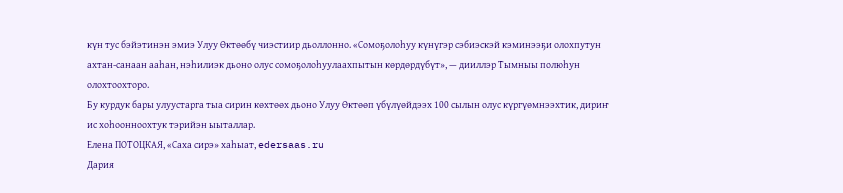күн тус бэйэтинэн эмиэ Улуу Өктөөбү чиэстиир дьоллонно. «Сомоҕолоһуу күнүгэр сэбиэскэй кэминээҕи олохпутун ахтан-санаан ааһан, нэһилиэк дьоно олус сомоҕолоһуулаахпытын көрдөрдүбүт», — дииллэр Тымныы полюһун олохтоохторо.
Бу курдук бары улуустарга тыа сирин көхтөөх дьоно Улуу Өктөөп үбүлүөйдээх 100 сылын олус күргүөмнээхтик, дириҥ ис хоһоонноохтук тэрийэн ыыталлар.
Елена ПОТОЦКАЯ, «Саха сирэ» хаһыат, edersaas.ru
Дария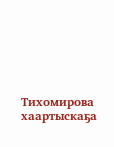Тихомирова хаартыскаҕа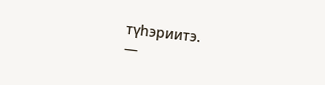түһэриитэ.
—